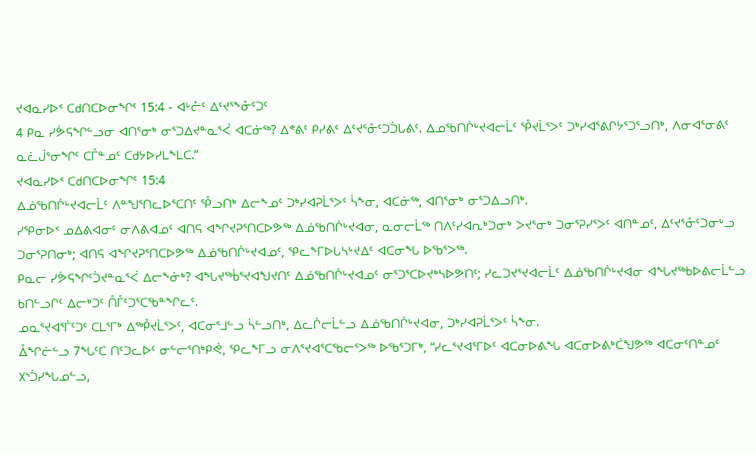ᔪᐊᓇᓯᐅᑉ ᑕᑯᑎᑕᐅᓂᖏᑦ 15:4 - ᐊᒡᓔᑦ ᐃᑦᔪᕐᖕᓁᑦᑐᑦ
4 ᑭᓇ ᓯᕘᕋᖏᓪᓗᓂ ᐊᑎᕐᓂᒃ ᓂᕐᑐᐃᔪᓐᓇᕐᐹ ᐊᑕᓃᖅ? ᐃᕝᕕᑦ ᑭᓯᕕᑦ ᐃᑦᔪᕐᓁᑦᑐᑑᒐᕕᑦ. ᐃᓄᖃᑎᒌᒡᔪᐊᓕᒫᑦ ᕾᔪᒫᕐᐳᑦ ᑐᒃᓯᐊᕐᕕᒋᔭᕐᑐᕐᓗᑎᒃ, ᐱᓂᐊᕐᓂᕕᑦ ᓇᓛᒎᕐᓂᖏᑦ ᑕᒤᓐᓄᑦ ᑕᑯᔭᐅᓯᒪᖕᒪᑕ.”
ᔪᐊᓇᓯᐅᑉ ᑕᑯᑎᑕᐅᓂᖏᑦ 15:4
ᐃᓅᖃᑎᒌᒡᔪᐊᓕᒫᑦ ᐱᓐᖑᕐᑎᓚᐅᕐᑕᑎᑦ ᕾᓗᑎᒃ ᐃᓕᖕᓄᑦ ᑐᒃᓯᐊᕈᒫᕐᐳᑦ ᓵᖕᓂ, ᐊᑕᓃᖅ, ᐊᑎᕐᓂᒃ ᓂᕐᑐᐃᓗᑎᒃ.
ᓯᕿᓂᐅᑉ ᓄᐃᕕᐊᓂᑦ ᓂᐱᕕᐊᓄᑦ ᐊᑎᕋ ᐊᖏᔪᕈᕐᑎᑕᐅᕗᖅ ᐃᓅᖃᑎᒌᒡᔪᐊᓂ, ᓇᓂᓕᒫᖅ ᑎᐱᑦᓯᐊᕆᒃᑐᓂᒃ ᐳᔪᕐᓂᒃ ᑐᓂᕐᕈᓯᕐᐳᑦ ᐊᑎᓐᓄᑦ, ᐃᑦᔪᕐᓁᑦᑐᓂᒡᓗ ᑐᓂᕐᕈᑎᓂᒃ; ᐊᑎᕋ ᐊᖏᔪᕈᕐᑎᑕᐅᕗᖅ ᐃᓅᖃᑎᒌᒡᔪᐊᓄᑦ, ᕿᓚᖕᒥᐅᒐᓴᒡᔪᐃᑦ ᐊᑕᓂᖓ ᐅᖃᕐᐳᖅ.
ᑭᓇᓕ ᓯᕘᕋᖏᑦᑑᔪᓐᓇᕐᐹ ᐃᓕᖕᓃᒃ? ᐊᖓᔪᖅᑳᕐᔪᐊᖑᔪᑎᑦ ᐃᓅᖃᑎᒌᒡᔪᐊᓄᑦ ᓂᕐᑐᕐᑕᐅᔪᒃᓴᐅᕗᑎᑦ; ᓯᓚᑐᔪᕐᔪᐊᓕᒫᑦ ᐃᓅᖃᑎᒌᒡᔪᐊᓂ ᐊᖓᔪᖅᑲᐅᕕᓕᒫᓪᓗ ᑲᑎᓪᓗᒋᑦ ᐃᓕᒃᑐᑦ ᑍᒤᑦᑐᕐᑕᖃᓐᖏᓚᑦ.
ᓄᓇᕐᔪᐊᕐᒦᑦᑐᑦ ᑕᒪᕐᒥᒃ ᐃᖅᑬᔪᒫᕐᐳᑦ, ᐊᑕᓂᕐᒧᓪᓗ ᓵᓪᓗᑎᒃ, ᐃᓚᒌᓕᒫᓪᓗ ᐃᓅᖃᑎᒌᒡᔪᐊᓂ, ᑐᒃᓯᐊᕈᒫᕐᐳᑦ ᓵᖕᓂ.
ᐂᖏᓖᓪᓗ 7ᖓᑦᑕ ᑎᑦᑐᓚᐅᑦ ᓂᓪᓕᕐᑎᒃᑭᕚ, ᕿᓚᖕᒥᓗ ᓂᐱᕐᔪᐊᕐᑕᖃᓕᕐᐳᖅ ᐅᖃᕐᑐᒥᒃ, “ᓯᓚᕐᔪᐊᕐᒥᐅᑦ ᐊᑕᓂᐅᕕᖓ ᐊᑕᓂᐅᕕᒃᑖᖑᕗᖅ ᐊᑕᓂᑦᑎᓐᓄᑦ ᙭ᔅᑑᓯᖓᓄᓪᓗ,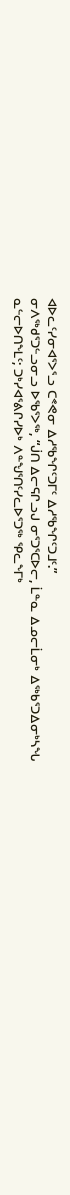ᐊᐅᓚᑦᓯᓂᐊᕐᐳᕐᓗ ᑕᕝᕙᓂ ᐃᓱᖃᖏᑦᑐᒥᑦ ᐃᓱᖃᖏᑦᑐᒧᑦ.”
ᓂᐱᖅᑯᕐᑐᓪᓗᓂᓗ ᐅᖃᕐᐳᖅ, “ᒎᑎ ᐃᓕᕋᒋᓗᒍ ᓂᕐᑐᕐᑕᐅᓕ, ᒫᓐᓇ ᐃᓄᓕᒫᓂᒃ ᐃᖅᑲᕐᑐᐃᓂᒃᓴᖓ ᓇᓪᓕᐅᑎᖕᒪᑦ; ᑐᒃᓯᐊᕐᕕᒋᓯᐅᒃ ᐱᓐᖑᕐᑎᑦᓯᓚᐅᕐᑐᖅ ᕿᓚᖕᒥᒃ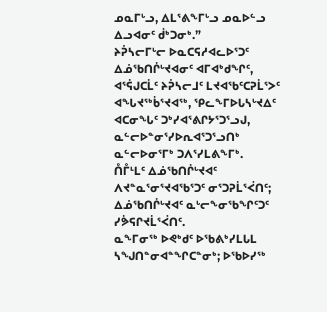ᓄᓇᒥᒡᓗ, ᐃᒪᕐᕕᖕᒥᒡᓗ ᓄᓇᐅᓪᓗ ᐃᓗᐊᓂᑦ ᑰᒃᑐᓂᒃ.”
ᔨᕉᓴᓕᒥᒡᓕ ᐅᓇᑕᕋᓱᐊᓚᐅᕐᑐᑦ ᐃᓅᖃᑎᒌᒡᔪᐊᓂᑦ ᐊᒥᐊᒃᑯᖏᑦ, ᐊᕐᕌᒍᑕᒫᑦ ᔨᕉᓴᓕᒧᑦ ᒪᔪᐊᖃᑦᑕᕈᒫᕐᐳᑦ ᐊᖓᔪᖅᑳᕐᔪᐊᖅ, ᕿᓚᖕᒥᐅᒐᓴᒡᔪᐃᑦ ᐊᑕᓂᖓᑦ ᑐᒃᓯᐊᕐᕕᒋᔭᕐᑐᕐᓗᒍ, ᓇᓪᓕᐅᓐᓂᕐᓯᐅᕆᐊᕐᑐᕐᓗᑎᒃ ᓇᓪᓕᐅᓂᕐᒥᒃ ᑐᐱᕐᓯᒪᕕᖕᒥᒃ.
ᑍᒤᒻᒪᑦ ᐃᓅᖃᑎᒌᒡᔪᐊᑦ ᐱᔪᓐᓇᕐᓂᕐᔪᐊᖃᕐᑐᑦ ᓂᕐᑐᕈᒫᕐᐹᑎᑦ; ᐃᓅᖃᑎᒌᒡᔪᐊᑦ ᓇᒡᓕᖕᓂᖃᖏᑦᑐᑦ ᓯᕘᕋᒋᔪᒫᕐᐹᑎᑦ.
ᓇᖕᒥᓂᖅ ᐅᕙᒃᑯᑦ ᐅᖃᕕᒃᓯᒪᒐᒪ ᓴᖑᑎᓐᓂᐊᓐᖏᑕᓐᓂᒃ; ᐅᖃᐅᓯᖅ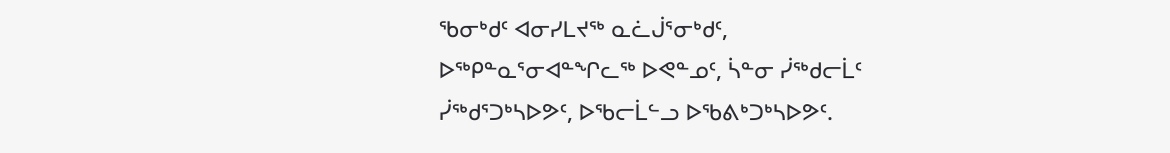ᖃᓂᒃᑯᑦ ᐊᓂᓯᒪᔪᖅ ᓇᓛᒎᕐᓂᒃᑯᑦ, ᐅᖅᑭᓐᓇᕐᓂᐊᓐᖏᓚᖅ ᐅᕙᓐᓄᑦ, ᓵᓐᓂ ᓰᖅᑯᓕᒫᑦ ᓰᖅᑯᕐᑐᒃᓴᐅᕗᑦ, ᐅᖃᓕᒫᓪᓗ ᐅᖃᕕᒃᑐᒃᓴᐅᕗᑦ.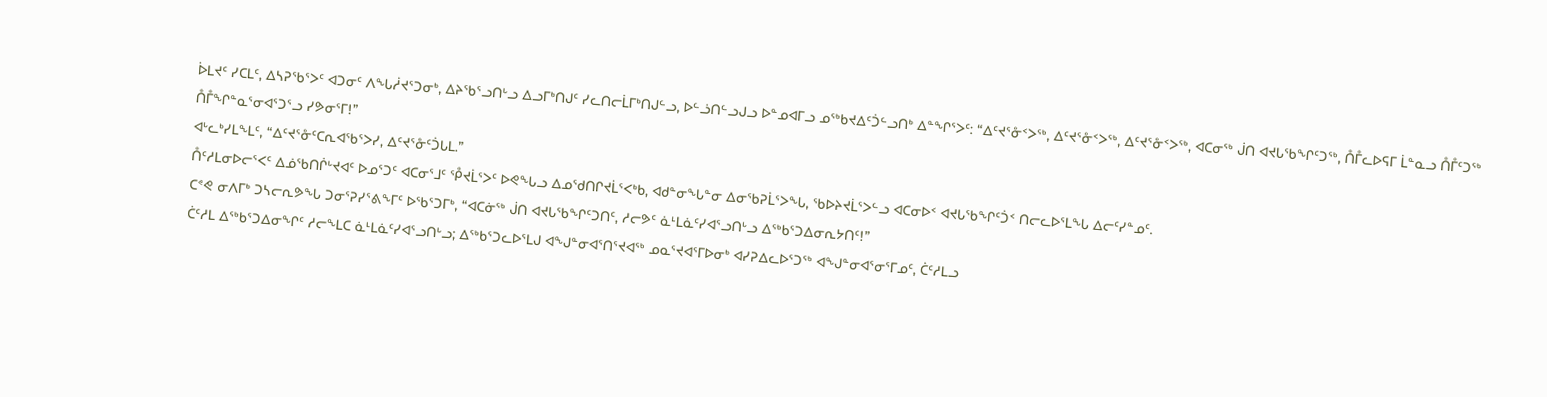ᐆᒪᔪᑦ ᓯᑕᒪᑦ, ᐃᓴᕈᖃᕐᐳᑦ ᐊᑐᓂᑦ ᐱᖓᓲᔪᕐᑐᓂᒃ, ᐃᔨᖃᕐᓗᑎᒡᓗ ᐃᓗᒥᒃᑎᒍᑦ ᓯᓚᑎᓕᒫᒥᒃᑎᒍᓪᓗ, ᐅᓪᓘᑎᓪᓗᒍᓗ ᐅᓐᓄᐊᒥᓗ ᓄᖅᑲᔪᐃᑦᑑᓪᓗᑎᒃ ᐃᓐᖏᕐᐳᑦ: “ᐃᑦᔪᕐᓁᑉᐳᖅ, ᐃᑦᔪᕐᓁᑉᐳᖅ, ᐃᑦᔪᕐᓁᑉᐳᖅ, ᐊᑕᓂᖅ ᒎᑎ ᐊᔪᒐᖃᖏᑦᑐᖅ, ᑍᒤᓚᐅᕋᒥ ᒫᓐᓇᓗ ᑍᒤᑦᑐᖅ ᑍᒤᖏᓐᓇᕐᓂᐊᕐᑐᕐᓗ ᓯᕗᓂᕐᒥ!”
ᐊᒡᓚᒃᓯᒪᖕᒪᑦ, “ᐃᑦᔪᕐᓁᑦᑕᕆᐊᖃᕐᐳᓯ, ᐃᑦᔪᕐᓁᑦᑑᒐᒪ.”
ᑍᑦᓱᒪᓂᐅᓕᕐᐸᑦ ᐃᓅᖃᑎᒌᒡᔪᐊᑦ ᐅᓄᕐᑐᑦ ᐊᑕᓂᕐᒧᑦ ᕾᔪᒫᕐᐳᑦ ᐅᕙᖓᓗ ᐃᓄᖁᑎᒋᔪᒫᕐᐸᒃᑲ, ᐊᑯᓐᓂᖓᓐᓂ ᐃᓂᖃᕈᒫᕐᐳᖓ, ᖃᐅᔨᔪᒫᕐᐳᓪᓗ ᐊᑕᓂᐅᑉ ᐊᔪᒐᖃᖏᑦᑑᑉ ᑎᓕᓚᐅᕐᒪᖓ ᐃᓕᑦᓯᓐᓄᑦ.
ᑕᕝᕙ ᓂᐱᒥᒃ ᑐᓴᓕᕆᕗᖓ ᑐᓂᕐᕈᓯᕐᕕᖕᒥᑦ ᐅᖃᕐᑐᒥᒃ, “ᐊᑕᓃᖅ ᒎᑎ ᐊᔪᒐᖃᖏᑦᑐᑎᑦ, ᓱᓕᕗᑦ ᓈᒻᒪᓈᑦᓯᐊᕐᓗᑎᒡᓗ ᐃᖅᑲᕐᑐᐃᓂᕆᔭᑎᑦ!”
ᑖᑦᓱᒪ ᐃᖅᑲᕐᑐᐃᓂᖏᑦ ᓱᓕᖕᒪᑕ ᓈᒻᒪᓈᑦᓯᐊᕐᓗᑎᒡᓗ; ᐃᖅᑲᕐᑐᓚᐅᕐᒪᒍ ᐊᖑᓐᓂᐊᕐᑎᕐᔪᐊᖅ ᓄᓇᕐᔪᐊᕐᒥᐅᓂᒃ ᐊᓯᕈᐃᓚᐅᕐᑐᖅ ᐊᖑᓐᓂᐊᕐᓂᕐᒥᓄᑦ, ᑖᑦᓱᒪᓗ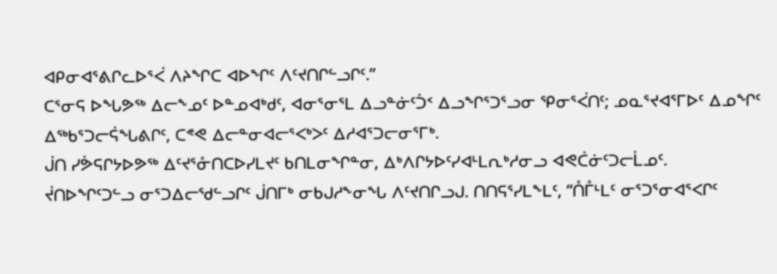ᐊᑭᓂᐊᕐᕕᒋᓚᐅᕐᐹ ᐱᔨᖏᑕ ᐊᐅᖏᑦ ᐱᑦᔪᑎᒋᓪᓗᒋᑦ.”
ᑕᕐᓂᕋ ᐅᖓᕗᖅ ᐃᓕᖕᓄᑦ ᐅᓐᓄᐊᒃᑯᑦ, ᐊᓂᕐᓂᕐᒪ ᐃᓗᓐᓃᑦᑑᑉ ᐃᓗᖏᕐᑐᕐᓗᓂ ᕿᓂᕐᐹᑎᑦ; ᓄᓇᕐᔪᐊᕐᒥᐅᑦ ᐃᓄᖏᑦ ᐃᖅᑲᕐᑐᓕᕌᖓᕕᒋᑦ, ᑕᕝᕙ ᐃᓕᓐᓂᐊᓕᕐᐸᒃᐳᑦ ᐃᓱᐊᕐᑐᓕᓂᕐᒥᒃ.
ᒎᑎ ᓯᕘᕋᒋᔭᐅᕗᖅ ᐃᑦᔪᕐᓁᑎᑕᐅᓯᒪᔪᑦ ᑲᑎᒪᓂᖏᓐᓂ, ᐃᒃᐱᒋᔭᐅᑦᓯᐊᒻᒪᕆᒃᓱᓂᓗ ᐊᕙᑖᓃᑦᑐᓕᒫᓄᑦ.
ᔫᑎᐅᖏᑦᑐᓪᓗ ᓂᕐᑐᐃᓕᖁᓪᓗᒋᑦ ᒎᑎᒥᒃ ᓂᑲᒍᓱᖕᓂᖓ ᐱᑦᔪᑎᒋᓗᒍ. ᑎᑎᕋᕐᓯᒪᖕᒪᑦ, “ᑍᒤᒻᒪᑦ ᓂᕐᑐᕐᓂᐊᕐᐸᒋᑦ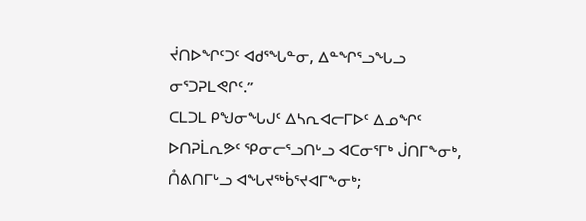ᔫᑎᐅᖏᑦᑐᑦ ᐊᑯᕐᖓᓐᓂ, ᐃᓐᖏᕐᓗᖓᓗ ᓂᕐᑐᕈᒪᕙᒋᑦ.”
ᑕᒪᑐᒪ ᑭᖑᓂᖓᒍᑦ ᐃᓴᕆᐊᓕᒥᐅᑦ ᐃᓄᖏᑦ ᐅᑎᕈᒫᕆᕗᑦ ᕿᓂᓕᕐᓗᑎᒡᓗ ᐊᑕᓂᕐᒥᒃ ᒎᑎᒥᖕᓂᒃ, ᑍᕕᑎᒥᒡᓗ ᐊᖓᔪᖅᑳᕐᔪᐊᒥᖕᓂᒃ;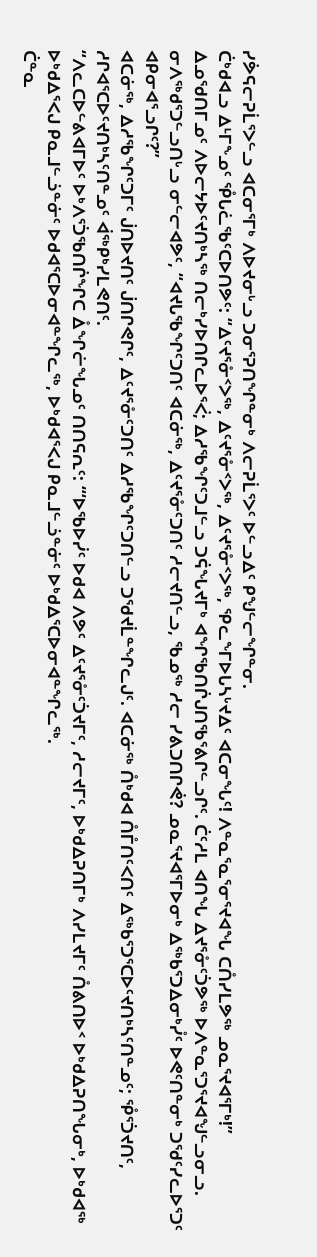ᓯᕘᕋᓕᕈᒫᕐᐳᓪᓗ ᐊᑕᓂᕐᒥᒃ ᐱᐅᔪᓂᒡᓗ ᑐᓂᕐᕈᑎᖏᓐᓂᒃ ᐱᓕᕈᒫᕐᐳᑦ ᐅᓪᓗᐃᑦ ᑭᖑᓪᓕᖏᓐᓂ.
ᑖᒃᑯᐊᓗ ᐃᒻᒥᖕᓄᑦ ᕾᒐᓛᖃᑦᑕᐅᑎᕗᑦ: “ᐃᑦᔪᕐᓁᑉᐳᖅ, ᐃᑦᔪᕐᓁᑉᐳᖅ, ᐃᑦᔪᕐᓁᑉᐳᖅ, ᕿᓚᖕᒥᐅᒐᓴᒡᔪᐃᑦ ᐊᑕᓂᖓᑦ! ᐱᓐᓇᕐᓇᕐᓂᕐᔪᐊᖓ ᑕᑍᓯᒪᕗᖅ ᓄᓇᕐᔪᐊᕐᒥᒃ!”
ᐃᓄᖁᑎᒥᓄᑦ ᐱᐅᓕᔭᐅᑦᔪᑎᒃᓴᖅ ᑎᓕᒃᓯᐅᑎᒋᓚᐅᕐᐹ; ᐃᓱᖃᖏᑦᑐᒧᓪᓗ ᑐᕌᖓᔪᒥᒃ ᐊᖏᖃᑎᒌᒍᑎᖃᕐᕕᒋᓪᓗᒋᑦ. ᑖᑦᓱᒪ ᐊᑎᖓ ᐃᔪᕐᓁᑦᑑᕗᖅ ᐅᐱᓐᓇᕐᑐᕐᔪᐊᖑᓪᓗᓂᓗ.
ᓂᐱᖅᑯᕐᑐᓪᓗᑎᒡᓗ ᓂᓪᓕᐊᕗᑦ, “ᐊᔪᒐᖃᖏᑦᑐᑎᑦ ᐊᑕᓃᖅ, ᐃᑦᔪᕐᓁᑦᑐᑎᑦ ᓱᓕᔪᑎᓪᓗ, ᖃᓄᖅ ᓱᓕ ᓯᕕᑐᑎᒋᕚ? ᓄᓇᕐᔪᐊᕐᒥᐅᓂᒃ ᐃᖅᑲᕐᑐᐃᓂᒃᓮᑦ ᐅᕙᑦᑎᓐᓂᒃ ᑐᖁᑦᓯᓚᐅᕐᑐᑦ ᐊᑭᓂᐊᕐᓗᒋᑦ?”
ᐊᑕᓃᖅ, ᐃᓱᖃᖏᑦᑐᒥᑦ ᒎᑎᐅᔪᑎᑦ ᒎᑎᒋᕙᒋᑦ, ᐃᑦᔪᕐᓁᑦᑐᑎᑦ ᐃᓱᖃᖏᑦᑐᑎᓪᓗ ᑐᖁᔪᒫᓐᖏᓚᒍᑦ. ᐊᑕᓃᖅ ᑍᒃᑯᐊ ᑍᒤᑎᑦᐸᑎᑦ ᐃᖅᑲᕐᑐᕐᑕᐅᑦᔪᑎᒃᓴᑦᑎᓐᓄᑦ; ᕾᕐᑑᔪᑎᑦ, ᓱᒋᐊᕐᑕᐅᑦᔪᑎᒃᓴᑦᑎᓐᓄᑦ ᐋᖅᑭᒃᓯᒪᕙᑎᑦ.
“ᐱᓚᑕᐅᓪᕕᐊᒥᐅᑦ ᐅᒃᐱᕐᑑᖃᑎᒌᖏᑕ ᐂᖏᓖᖓᓄᑦ ᑎᑎᕋᕆᑦ: “‘ᐅᖃᐅᓰᑦ ᐅᑯᐊ ᐱᕗᑦ ᐃᑦᔪᕐᓁᑦᑑᔪᒥᑦ, ᓱᓕᔪᒥᑦ, ᐅᒃᑯᐃᕈᑎᒥᒃ ᐱᓯᒪᔪᒥᑦ ᑍᕕᑎᐅᑉ ᐅᒃᑯᐃᕈᑎᖓᓂᒃ, ᐅᒃᑯᐊᖅ ᐅᒃᑯᐃᕐᐸᒍ ᑭᓇᒧᓪᓘᓐᓃᑦ ᐅᑯᐊᕐᑕᐅᓂᐊᓐᖏᓚᖅ, ᐅᒃᑯᐊᕐᐸᒍ ᑭᓇᒧᓪᓘᓐᓃᑦ ᐅᒃᑯᐃᕐᑕᐅᓂᐊᓐᖏᓚᖅ.
ᑖᓐᓇ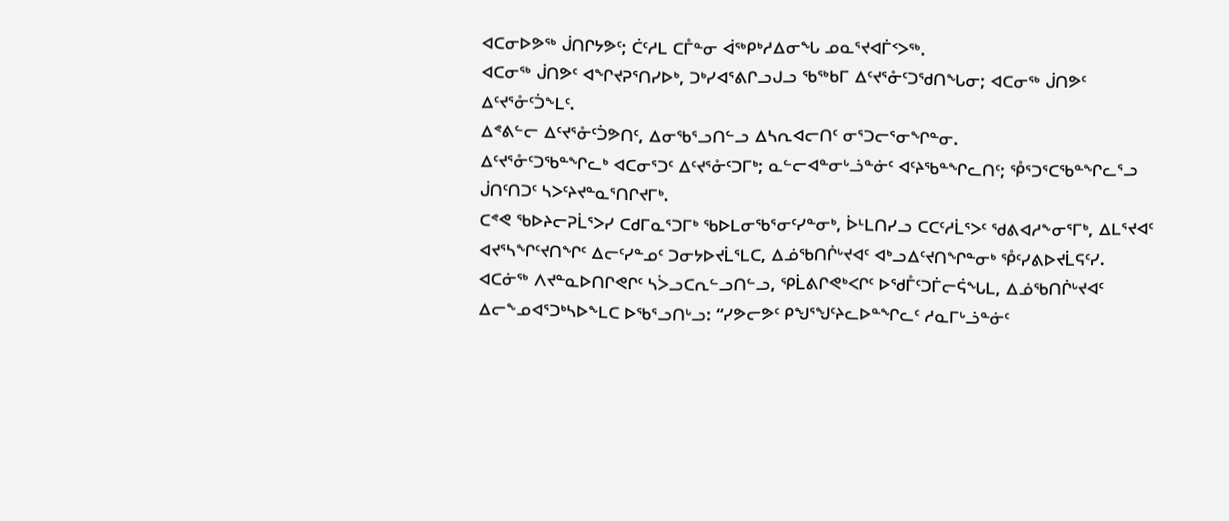ᐊᑕᓂᐅᕗᖅ ᒎᑎᒋᔭᕗᑦ; ᑖᑦᓱᒪ ᑕᒤᓐᓂ ᐋᖅᑭᒃᓱᐃᓂᖓ ᓄᓇᕐᔪᐊᒦᑉᐳᖅ.
ᐊᑕᓂᖅ ᒎᑎᕗᑦ ᐊᖏᔪᕈᕐᑎᓯᐅᒃ, ᑐᒃᓯᐊᕐᕕᒋᓗᒍᓗ ᖃᖅᑲᒥ ᐃᑦᔪᕐᓁᑦᑐᖁᑎᖓᓂ; ᐊᑕᓂᖅ ᒎᑎᕗᑦ ᐃᑦᔪᕐᓁᑦᑑᖕᒪᑦ.
ᐃᕝᕕᓪᓕ ᐃᑦᔪᕐᓁᑦᑑᕗᑎᑦ, ᐃᓂᖃᕐᓗᑎᓪᓗ ᐃᓴᕆᐊᓕᑎᑦ ᓂᕐᑐᓕᕐᓂᖏᓐᓂ.
ᐃᑦᔪᕐᓁᑦᑐᖃᓐᖏᓚᒃ ᐊᑕᓂᕐᑐᑦ ᐃᑦᔪᕐᓁᑦᑐᒥᒃ; ᓇᓪᓕᐊᓐᓂᒡᓘᓐᓃᑦ ᐊᑦᔨᖃᓐᖏᓚᑎᑦ; ᕾᕐᑐᕐᑕᖃᓐᖏᓚᕐᓗ ᒎᑎᑦᑎᑐᑦ ᓴᐳᑦᔨᔪᓐᓇᕐᑎᒋᔪᒥᒃ.
ᑕᕝᕙ ᖃᐅᔨᓕᕈᒫᕐᐳᓯ ᑕᑯᒥᓇᕐᑐᒥᒃ ᖃᐅᒪᓂᖃᕐᓂᑦᓯᓐᓂᒃ, ᐆᒻᒪᑎᓯᓗ ᑕᑕᑦᓱᒫᕐᐳᑦ ᖁᕕᐊᓱᖕᓂᕐᒥᒃ, ᐃᒪᕐᔪᐊᑦ ᐊᔪᕐᓴᖏᑦᔪᑎᖏᑦ ᐃᓕᑦᓯᓐᓄᑦ ᑐᓂᔭᐅᔪᒫᕐᒪᑕ, ᐃᓅᖃᑎᒌᒡᔪᐊᑦ ᐊᒃᓗᐃᑦᔪᑎᖏᓐᓂᒃ ᕾᑦᓯᕕᐅᔪᒫᕋᑦᓯ.
ᐊᑕᓃᖅ ᐱᔪᓐᓇᐅᑎᒋᕙᒋᑦ ᓴᐴᓗᑕᕆᓪᓗᑎᓪᓗ, ᕿᒫᕕᒋᕙᒃᐸᒋᑦ ᐅᖁᒤᑦᑐᒦᓕᕌᖓᒪ, ᐃᓅᖃᑎᒌᒡᔪᐊᑦ ᐃᓕᖕᓄᐊᕐᑐᒃᓴᐅᖕᒪᑕ ᐅᖃᕐᓗᑎᒡᓗ: “ᓯᕗᓕᕗᑦ ᑭᖑᕐᖑᑦᔨᓚᐅᓐᖏᓚᑦ ᓱᓇᒥᒡᓘᓐᓃᑦ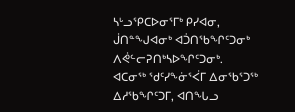ᓴᒡᓗᕿᑕᐅᓂᕐᒥᒃ ᑭᓯᐊᓂ, ᒎᑎᓐᖑᐊᓂᒃ ᐊᑑᑎᖃᖏᑦᑐᓂᒃ ᐱᕚᓪᓕᕈᑎᒃᓴᐅᖏᑦᑐᓂᒃ.
ᐊᑕᓂᖅ ᖁᑦᓯᖕᓃᕐᐹᒥ ᐃᓂᖃᕐᑐᖅ ᐃᓱᖃᖏᑦᑐᒥ, ᐊᑎᖓᓗ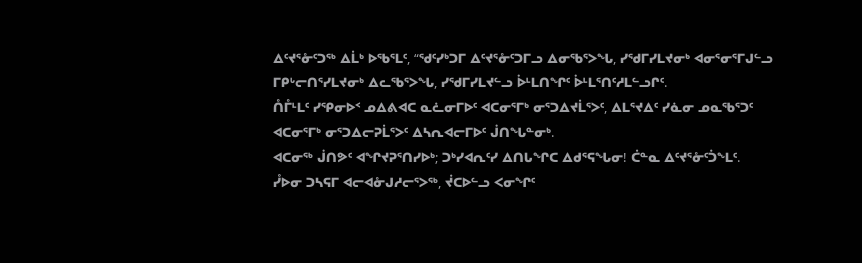ᐃᑦᔪᕐᓁᑦᑐᖅ ᐃᒫᒃ ᐅᖃᕐᒪᑦ, “ᖁᑦᓯᒃᑐᒥ ᐃᑦᔪᕐᓁᑦᑐᒥᓗ ᐃᓂᖃᕐᐳᖓ, ᓯᖁᒥᓯᒪᔪᓂᒃ ᐊᓂᕐᓂᕐᒥᒍᓪᓗ ᒥᑭᒡᓕᑎᕐᓯᒪᔪᓂᒃ ᐃᓚᖃᕐᐳᖓ, ᓯᖁᒥᓯᒪᔪᓪᓗ ᐆᒻᒪᑎᖏᑦ ᐆᒻᒪᕐᑎᑦᓱᒪᓪᓗᒋᑦ.
ᑍᒤᒻᒪᑦ ᓯᕿᓂᐅᑉ ᓄᐃᕕᐊᑕ ᓇᓛᓂᒥᐅᑦ ᐊᑕᓂᕐᒥᒃ ᓂᕐᑐᐃᔪᒫᕐᐳᑦ, ᐃᒪᕐᔪᐃᑦ ᓯᓈᓂ ᓄᓇᖃᕐᑐᑦ ᐊᑕᓂᕐᒥᒃ ᓂᕐᑐᐃᓕᕈᒫᕐᐳᑦ ᐃᓴᕆᐊᓕᒥᐅᑦ ᒎᑎᖓᓐᓂᒃ.
ᐊᑕᓂᖅ ᒎᑎᕗᑦ ᐊᖏᔪᕈᕐᑎᓯᐅᒃ; ᑐᒃᓯᐊᕆᑦᓯ ᐃᑎᒐᖏᑕ ᐃᑯᕐᕋᖓᓂ! ᑖᓐᓇ ᐃᑦᔪᕐᓁᑦᑑᖕᒪᑦ.
ᓮᐅᓂ ᑐᓴᕋᒥ ᐊᓕᐊᓁᒍᓱᓕᕐᐳᖅ, ᔫᑕᐅᓪᓗ ᐸᓂᖏᑦ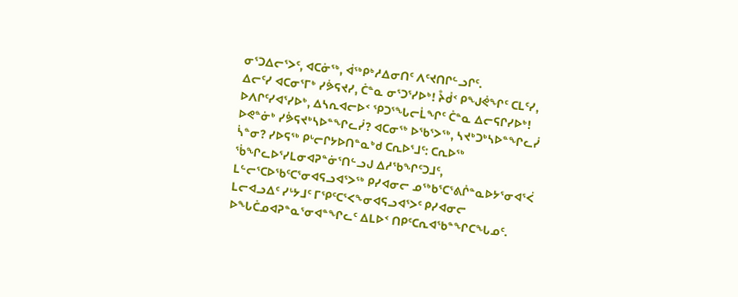ᓂᕐᑐᐃᓕᕐᐳᑦ, ᐊᑕᓃᖅ, ᐋᖅᑭᒃᓱᐃᓂᑎᑦ ᐱᑦᔪᑎᒋᓪᓗᒋᑦ.
ᐃᓕᑦᓯ ᐊᑕᓂᕐᒥᒃ ᓯᕘᕋᔪᓯ, ᑖᓐᓇ ᓂᕐᑐᕐᓯᐅᒃ! ᔧᑰᑉ ᑭᖑᕚᖏᑦ ᑕᒪᑦᓯ, ᐅᐱᒋᑦᓯᐊᕐᓯᐅᒃ, ᐃᓴᕆᐊᓕᐅᑉ ᕿᑐᕐᖓᓕᒫᖏᑦ ᑖᓐᓇ ᐃᓕᕋᒋᓯᐅᒃ!
ᐅᕙᓐᓃᒃ ᓯᕘᕋᔪᒃᓴᐅᓐᖏᓚᓰ? ᐊᑕᓂᖅ ᐅᖃᕐᐳᖅ, ᓴᔪᒃᑐᒃᓴᐅᓐᖏᓚᓰ ᓵᓐᓂ? ᓯᐅᕋᖅ ᑭᒡᓕᒋᔭᐅᑎᓐᓇᒃᑯ ᑕᕆᐅᕐᒧᑦ: ᑕᕆᐅᖅ ᖄᖏᓚᐅᕐᓯᒪᓂᐊᕈᓐᓃᕐᑎᓪᓗᒍ ᐃᓱᖃᖏᑦᑐᒧᑦ, ᒪᓪᓕᕐᑕᐅᖃᑦᑕᕐᓂᐊᕋᓗᐊᕐᐳᖅ ᑭᓯᐊᓂᓕ ᓄᖅᑲᕐᑕᕐᕕᒌᓐᓇᐅᔭᕐᓂᐊᕐᐹ ᒪᓕᐊᓗᐃᑦ ᓯᒡᔭᒧᑦ ᒥᕿᑦᑕᕐᐸᖕᓂᐊᕋᓗᐊᕐᐳᑦ ᑭᓯᐊᓂᓕ ᐅᖓᑖᓄᐊᕈᓐᓇᕐᓂᐊᓐᖏᓚᑦ ᐃᒪᐅᑉ ᑎᑭᑦᑕᕆᐊᖃᓐᖏᑕᖓᓄᑦ.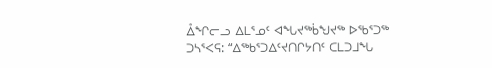ᐂᖏᓕᓗ ᐃᒪᕐᓄᑦ ᐊᖓᔪᖅᑳᖑᔪᖅ ᐅᖃᕐᑐᖅ ᑐᓴᕐᐸᕋ: “ᐃᖅᑲᕐᑐᐃᑦᔪᑎᒋᔭᑎᑦ ᑕᒪᑐᒧᖓ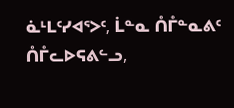ᓈᒻᒪᑦᓯᐊᕐᐳᑦ, ᒫᓐᓇ ᑍᒤᓐᓇᕕᑦ ᑍᒤᓚᐅᕋᕕᓪᓗ,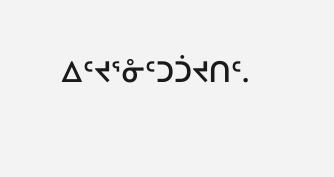ᐃᑦᔪᕐᓁᑦᑐᑑᔪᑎᑦ.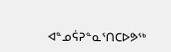ᐊᓐᓄᕌᕈᓐᓇᕐᑎᑕᐅᕗᖅ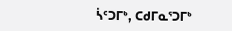ᓵᑦᑐᒥᒃ, ᑕᑯᒥᓇᕐᑐᒥᒃ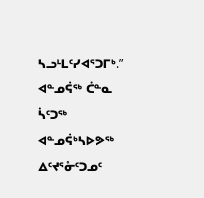ᓴᓗᒻᒪᑦᓯᐊᕐᑐᒥᒃ.” ᐊᓐᓄᕌᖅ ᑖᓐᓇ ᓵᑦᑐᖅ ᐊᓐᓄᕌᒃᓴᐅᕗᖅ ᐃᑦᔪᕐᓁᑦᑐᓄᑦ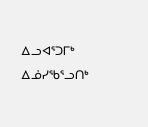ᐃᓗᐊᕐᑐᒥᒃ ᐃᓅᓯᖃᕐᓗᑎᒃ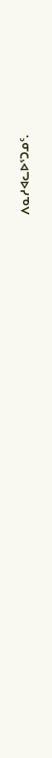ᐱᓇᓱᐊᓚᐅᕐᑐᓄᑦ.